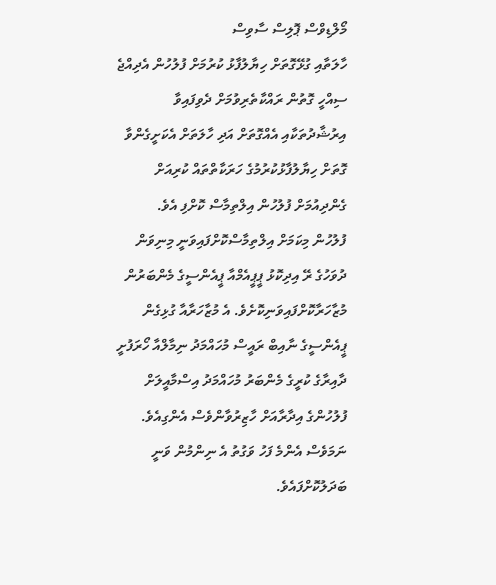މޯލްޑިވްސް ޕޮލިސް ސާވިސް
ހާލަތާއި ގުޅޭގޮތަށް ހިޔާލުފާޅު ކުރުމަށް ފުލުހުން އެދިއްޖެ
ސިއްހީ ގޮތުން ރައްކާތެރިވުމަށް ދެވިފައިވާ އިރުޝާދުތަކާއި އެއްގޮތަށް އަދި ހާލަތަށް އެކަށީގެންވާ ގޮތަށް ހިޔާލުފާޅުކުރުމުގެ ހަރަކާތްތައް ކުރިއަށް ގެންދިއުމަށް ފުލުހުން އިލްތިމާސް ކޮށްފި އެވެ.
ފުލުހުން މިކަމަށް އިލްތިމާސްކޮށްފައިވަނީ މިނިވަން ދުވަހުގެ ރޭ އިދިކޮޅު ޕީޕީއެމްއާ ޕީއެންސީގެ މެންބަރުން މުޒާހަރާކޮށްފައިވަނިކޮށެވެ. އެ މުޒާހަރާއާ ގުޅިގެން ޕީއެންސީގެ ނާއިބް ރައީސް މުހައްމަދު ނިމާލްއާ ހޯރަފުށީ ދާއިރާގެ ކުރީގެ މެންބަރު މުހައްމަދު އިސްމާއީލަށް ފުލުހުންގެ އިދާރާއަށް ހާޒިރުވާންވެސް އެންގިއެވެ. ނަމަވެސް އެންމެ ފަހު ވަގުތު އެ ނިންމުން ވަނީ ބަދަލުކޮށްފައެވެ.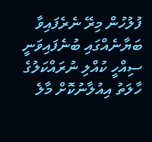ފުލުހުން މިރޭ ނެރެފައިވާ ބަޔާނެއްގައި ބުނެފައިވަނީ ސިއްހީ ކުއްލި ނުރައްކަލުގެ ހާލަތު އިއުލާނުކޮށް މާލެ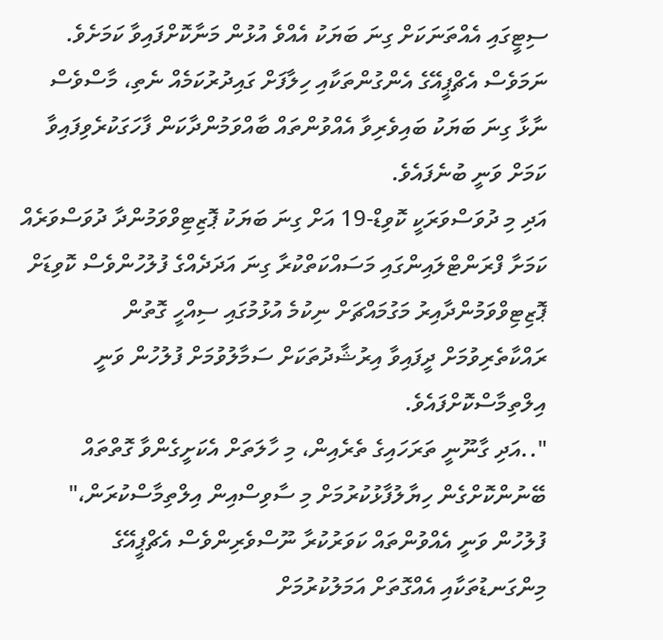ސިޓީގައި އެއްތަނަކަށް ގިނަ ބަޔަކު އެއްވެ އުޅުން މަނާކޮށްފައިވާ ކަމަށެވެ. ނަމަވެސް އެޗްޕީއޭގެ އެންގުންތަކާއި ހިލާފަށް ގައިދުރުކަމެއް ނެތި، މާސްވެސް ނާޅާ ގިނަ ބަޔަކު ބައިވެރިވާ އެއްވުންތައް ބާއްވަމުންދާކަން ފާހަގަކުރެވިފައިވާ ކަމަށް ވަނީ ބުނެފައެވެ.
އަދި މި ދުވަސްވަރަކީ ކޮވިޑް-19 އަށް ގިނަ ބަޔަކު ޕޮޒިޓިވްވަމުންދާ ދުވަސްވަރެއް ކަމަށާ ފްރަންޓްލައިންގައި މަސައްކަތްކުރާ ގިނަ އަދަދެއްގެ ފުލުހުންވެސް ކޮވިޑަށް ޕޮޒިޓިވްވަމުންދާއިރު މަގުމައްޗަށް ނިކުމެ އުޅުމުގައި ސިއްހީ ގޮތުން ރައްކާތެރިވުމަށް ދީފައިވާ އިރުޝާދުތަކަށް ސަމާލުވުމަށް ފުލުހުން ވަނީ އިލްތިމާސްކޮށްފައެވެ.
"..އަދި ގާނޫނީ ތަރަހައިގެ ތެރެއިން، މި ހާލަތަށް އެކަށީގެންވާ ގޮތްތައް ބޭނުންކޮށްގެން ހިޔާލުފާޅުކުރުމަށް މި ސާވިސްއިން އިލްތިމާސްކުރަން،"
ފުލުހުން ވަނީ އެއްވުންތައް ކަވަރުކުރާ ނޫސްވެރިންވެސް އެޗްޕީއޭގެ މިންގަނޑުތަކާއި އެއްގޮތަށް އަމަލުކުރުމަށް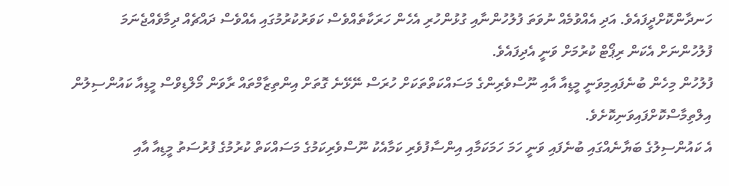ހަނދާންކޮށްދީފައެވެ. އަދި އެއްވުމެއް ނުވަތަ ފުލުހުންނާއި ގުޅުންހުރި އެހެން ހަރަކާތެއްވެސް ކަވަރުކުރުމުގައި އެއްވެސް ދައްޗެއް ދިމާވެއްޖެނަމަ ފުލުހުންނަށް އެކަން ރިޕޯޓް ކުރުމަށް ވަނީ އެދިފައެވެ.
ފުލުހުން މިހެން ބުނެފައިމިވަނީ މީޑިއާ އާއި ނޫސްވެރިންގެ މަސައްކަތްތަކަށް ހުރަސް ނޭޅޭނެ ގޮތަށް އިންތިޒާމްތައް ރާވަން މޯލްޑިވްސް މީޑިއާ ކައުންސިލުން އިލްތިމާސްކޮށްފައިވަނިކޮށެވެ.
އެ ކައުންސިލުގެ ބަޔާނެއްގައި ބުނެފައި ވަނީ ހަމަ ހަމަކަމާއި އިންސާފުވެރި ކަމާއެކު ނޫސްވެރިކަމުގެ މަސައްކަތް ކުރުމުގެ ފުރުސަތު މީޑިއާ އާއި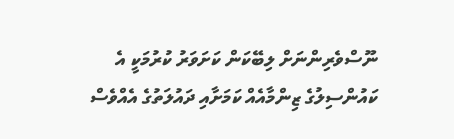ނޫސްވެރިންނަށް ލިބޭކަން ކަށަވަރު ކުރުމަކީ އެ ކައުންސިލުގެ ޒިންމާއެއް ކަމަށާއި ދައުލަތުގެ އެއްވެސް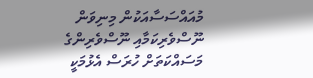މުއައްސަސާއަކުން މިނިވަން ނޫސްވެރިކަމާއި ނޫސްވެރިންގެ މަސައްކަތަށް ހުރަސް އެޅުމަކީ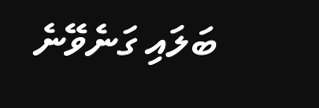ބަލައި ގަނެވޭނެ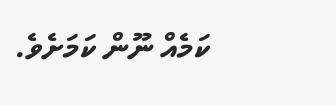ކަމެއް ނޫން ކަމަށެވެ.